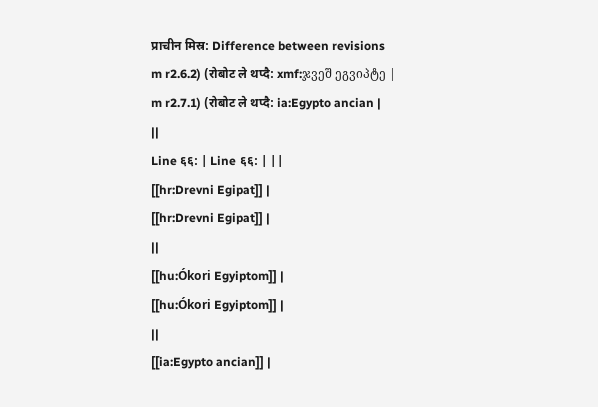प्राचीन मिस्र: Difference between revisions
m r2.6.2) (रोबोट ले थप्दै: xmf:ჯვეშ ეგვიპტე |
m r2.7.1) (रोबोट ले थप्दै: ia:Egypto ancian |
||
Line ६६: | Line ६६: | ||
[[hr:Drevni Egipat]] |
[[hr:Drevni Egipat]] |
||
[[hu:Ókori Egyiptom]] |
[[hu:Ókori Egyiptom]] |
||
[[ia:Egypto ancian]] |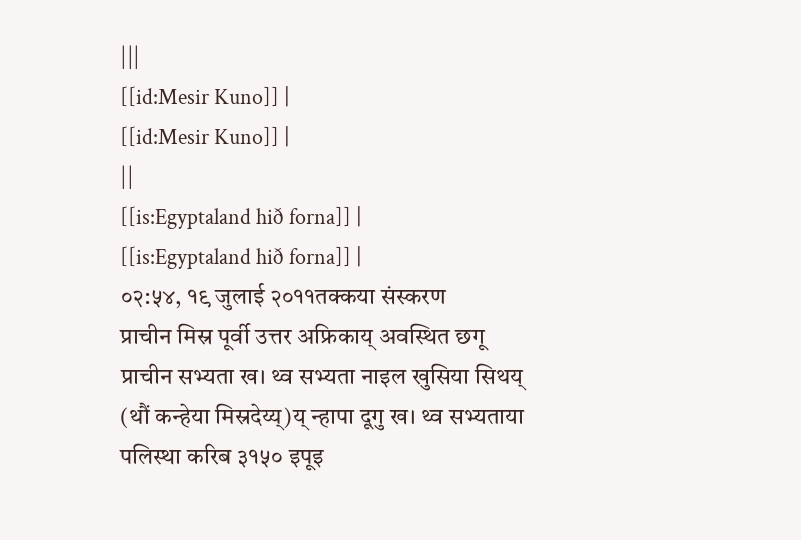|||
[[id:Mesir Kuno]] |
[[id:Mesir Kuno]] |
||
[[is:Egyptaland hið forna]] |
[[is:Egyptaland hið forna]] |
०२:५४, १९ जुलाई २०११तक्कया संस्करण
प्राचीन मिस्र पूर्वी उत्तर अफ्रिकाय् अवस्थित छगू प्राचीन सभ्यता ख। थ्व सभ्यता नाइल खुसिया सिथय् (थौं कन्हेया मिस्रदेय्य्)य् न्हापा दूगु ख। थ्व सभ्यताया पलिस्था करिब ३१५० इपूइ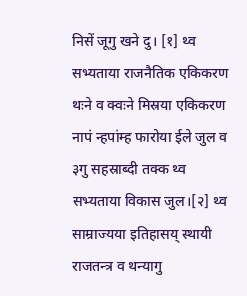निसें जूगु खने दु। [१] थ्व सभ्यताया राजनैतिक एकिकरण थःने व क्वःने मिस्रया एकिकरण नापं न्हपांम्ह फारोया ईले जुल व ३गु सहस्राब्दी तक्क थ्व सभ्यताया विकास जुल।[२] थ्व साम्राज्यया इतिहासय् स्थायी राजतन्त्र व थन्यागु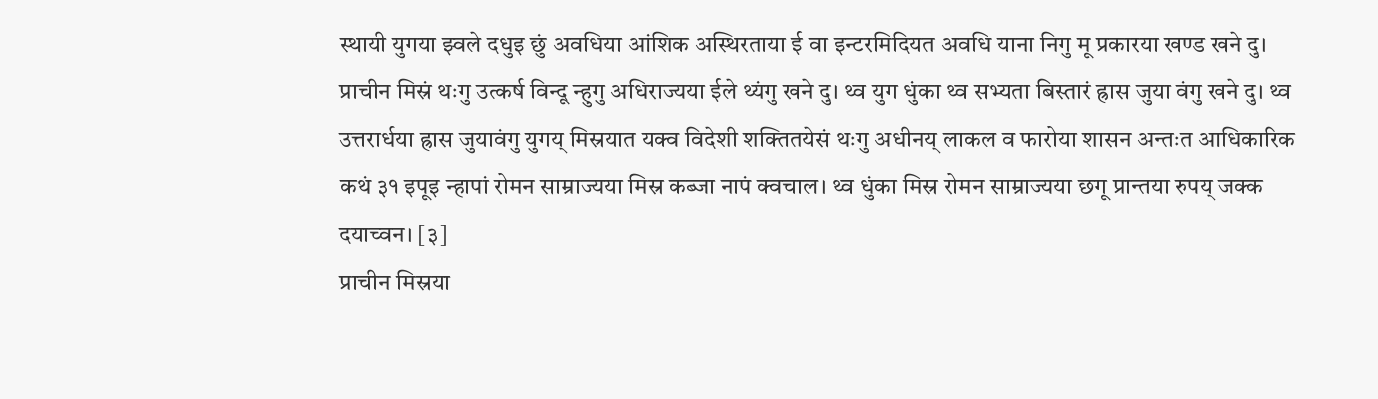स्थायी युगया झ्वले दधुइ छुं अवधिया आंशिक अस्थिरताया ई वा इन्टरमिदियत अवधि याना निगु मू प्रकारया खण्ड खने दु। प्राचीन मिस्रं थःगु उत्कर्ष विन्दू न्हुगु अधिराज्यया ईले थ्यंगु खने दु। थ्व युग धुंका थ्व सभ्यता बिस्तारं ह्रास जुया वंगु खने दु। थ्व उत्तरार्धया ह्रास जुयावंगु युगय् मिस्रयात यक्व विदेशी शक्तितयेसं थःगु अधीनय् लाकल व फारोया शासन अन्तःत आधिकारिक कथं ३१ इपूइ न्हापां रोमन साम्राज्यया मिस्र कब्जा नापं क्वचाल। थ्व धुंका मिस्र रोमन साम्राज्यया छगू प्रान्तया रुपय् जक्क दयाच्वन। [३]
प्राचीन मिस्रया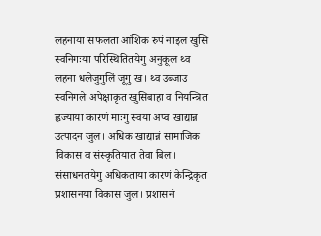लहनाया सफलता आंशिक रुपं नाइल खुसि स्वनिगःया परिस्थितितयेगु अनुकूल थ्व लहना धलेजुगुलिं जूगु ख। थ्व उब्जाउ स्वनिगले अपेक्षाकृत खुसिबाहा व नियन्त्रित ह्वज्याया कारणं माःगु स्वया अप्व खाद्यान्न उत्पादन जुल। अधिक खाद्यान्नं सामाजिक विकास व संस्कृतियात तेवा बिल। संसाधनतयेगु अधिकताया कारणं केन्द्रिकृत प्रशासनया विकास जुल। प्रशासनं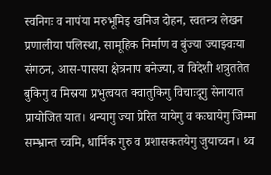स्वनिगः व नापंया मरुभूमिइ खनिज दोहन, स्वतन्त्र लेखन प्रणालीया पलिस्था, सामूहिक निर्माण व बुंज्या ज्याझ्वःया संगठन, आस-पासया क्षेत्रनाप बनेज्या, व विदेशी शत्रुततेत बुकिगु व मिस्रया प्रभुत्वयत क्वातुकिगु विचाःदूगु सेनायात प्रायोजित यात। थन्यागु ज्या प्रेरित यायेगु व कःघायेगु जिम्मा सम्भ्रान्त च्वमि, धार्मिक गुरु व प्रशासकतयेगु जुयाच्वन। थ्व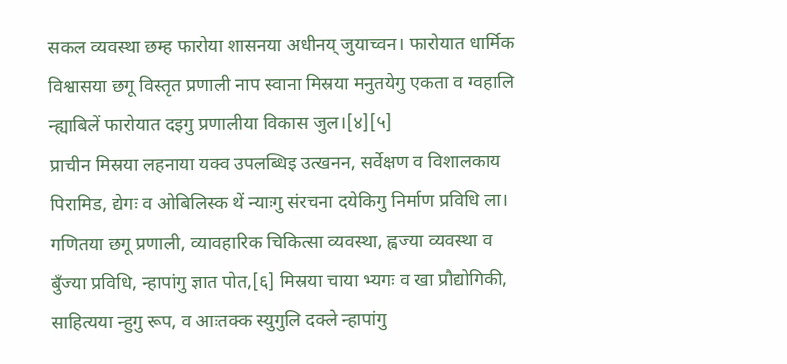सकल व्यवस्था छम्ह फारोया शासनया अधीनय् जुयाच्वन। फारोयात धार्मिक विश्वासया छगू विस्तृत प्रणाली नाप स्वाना मिस्रया मनुतयेगु एकता व ग्वहालि न्ह्याबिलें फारोयात दइगु प्रणालीया विकास जुल।[४][५]
प्राचीन मिस्रया लहनाया यक्व उपलब्धिइ उत्खनन, सर्वेक्षण व विशालकाय पिरामिड, द्येगः व ओबिलिस्क थें न्याःगु संरचना दयेकिगु निर्माण प्रविधि ला। गणितया छगू प्रणाली, व्यावहारिक चिकित्सा व्यवस्था, ह्वज्या व्यवस्था व बुँज्या प्रविधि, न्हापांगु ज्ञात पोत,[६] मिस्रया चाया भ्यगः व खा प्रौद्योगिकी, साहित्यया न्हुगु रूप, व आःतक्क स्युगुलि दक्ले न्हापांगु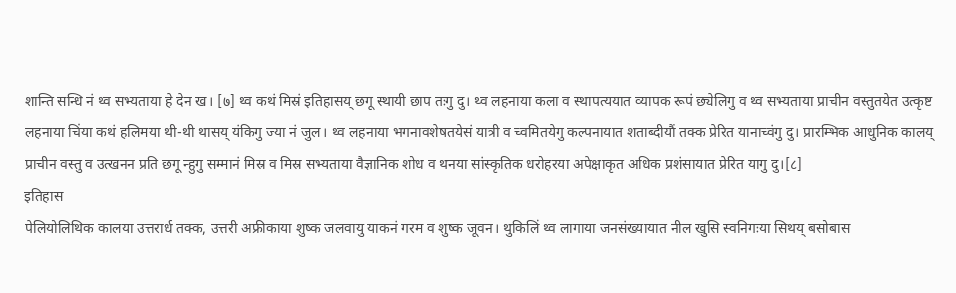शान्ति सन्धि नं थ्व सभ्यताया हे देन ख। [७] थ्व कथं मिस्रं इतिहासय् छगू स्थायी छाप तःगु दु। थ्व लहनाया कला व स्थापत्ययात व्यापक रूपं छ्येलिगु व थ्व सभ्यताया प्राचीन वस्तुतयेत उत्कृष्ट लहनाया चिंया कथं हलिमया थी-थी थासय् यंकिगु ज्या नं जुल। थ्व लहनाया भगनावशेषतयेसं यात्री व च्वमितयेगु कल्पनायात शताब्दीयौं तक्क प्रेरित यानाच्वंगु दु। प्रारम्भिक आधुनिक कालय् प्राचीन वस्तु व उत्खनन प्रति छगू न्हुगु सम्मानं मिस्र व मिस्र सभ्यताया वैज्ञानिक शोध व थनया सांस्कृतिक धरोहरया अपेक्षाकृत अधिक प्रशंसायात प्रेरित यागु दु।[८]
इतिहास
पेलियोलिथिक कालया उत्तरार्ध तक्क, उत्तरी अफ्रीकाया शुष्क जलवायु याकनं गरम व शुष्क जूवन। थुकिलिं थ्व लागाया जनसंख्यायात नील खुसि स्वनिगःया सिथय् बसोबास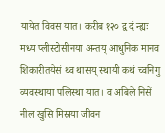यायेत विवस यात। करीब १२० द्व दं न्ह्यः मध्य प्लीस्टोसीनया अन्तय् आधुनिक मानव शिकारीतयेसं थ्व थासय् स्थायी कथं च्वनिगु व्यवस्थाया पलिस्था यात। व अबिले निसें नील खुसि मिस्रया जीवन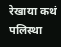रेखाया कथं पलिस्था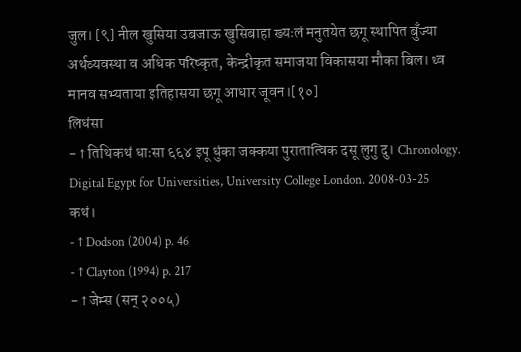जुल। [९] नील खुसिया उबजाऊ खुसिबाहा ख्यःलं मनुतयेत छगू स्थापित बुँज्या अर्थव्यवस्था व अधिक परिष्कृत, केन्द्रीकृत समाजया विकासया मौका बिल। थ्व मानव सभ्यताया इतिहासया छगू आधार जूवन।[१०]
लिधंसा
- ↑ तिथिकथं धाःसा ६६४ इपू धुंका जक्कया पुरातात्विक दसू लुगु दु। Chronology. Digital Egypt for Universities, University College London. 2008-03-25 कथं।
- ↑ Dodson (2004) p. 46
- ↑ Clayton (1994) p. 217
- ↑ जेम्स (सन् २००५)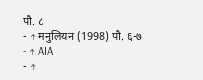पौ. ८
- ↑ मनुलियन (1998) पौ. ६-७
- ↑ AIA
- ↑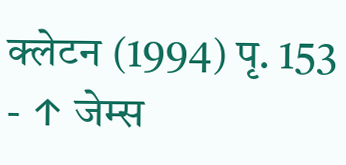क्लेटन (1994) पृ. 153
- ↑ जेम्स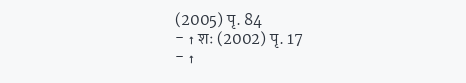(2005) पृ. 84
- ↑ शः (2002) पृ. 17
- ↑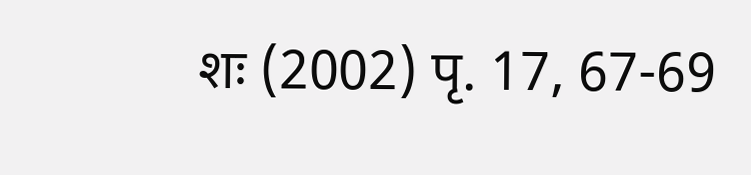शः (2002) पृ. 17, 67-69